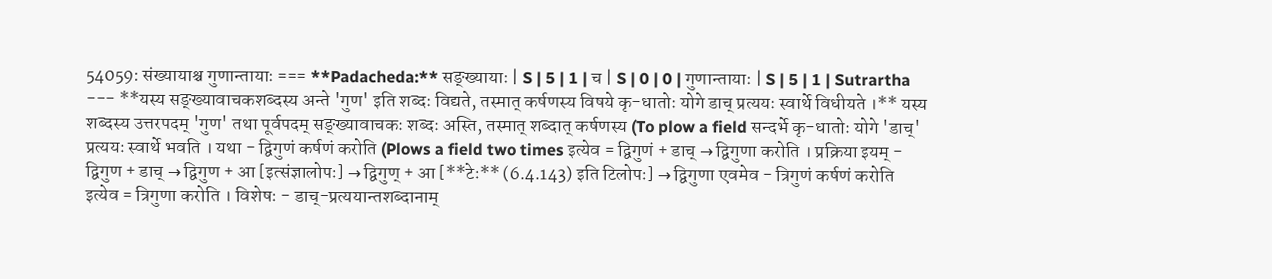54059: संख्यायाश्च गुणान्तायाः === **Padacheda:** सङ्ख्यायाः | S | 5 | 1 | च | S | 0 | 0 | गुणान्तायाः | S | 5 | 1 | Sutrartha --- **यस्य सङ्ख्यावाचकशब्दस्य अन्ते 'गुण' इति शब्दः विद्यते, तस्मात् कर्षणस्य विषये कृ-धातोः योगे डाच् प्रत्ययः स्वार्थे विधीयते ।** यस्य शब्दस्य उत्तरपदम् 'गुण' तथा पूर्वपदम् सङ्ख्यावाचकः शब्दः अस्ति, तस्मात् शब्दात् कर्षणस्य (To plow a field सन्दर्भे कृ-धातोः योगे 'डाच्' प्रत्ययः स्वार्थे भवति । यथा - द्विगुणं कर्षणं करोति (Plows a field two times इत्येव = द्विगुणं + डाच् → द्विगुणा करोति । प्रक्रिया इयम् - द्विगुण + डाच् → द्विगुण + आ [इत्संज्ञालोपः] → द्विगुण् + आ [**टेः** (6.4.143) इति टिलोपः] → द्विगुणा एवमेव - त्रिगुणं कर्षणं करोति इत्येव = त्रिगुणा करोति । विशेषः - डाच्-प्रत्ययान्तशब्दानाम्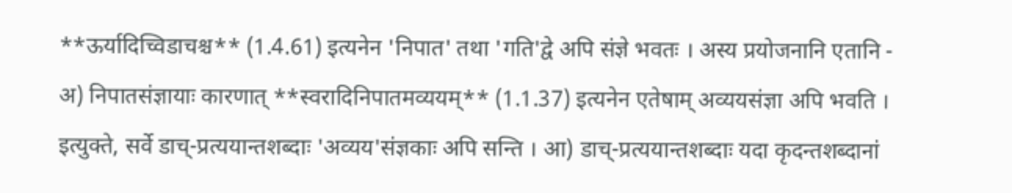**ऊर्यादिच्विडाचश्च** (1.4.61) इत्यनेन 'निपात' तथा 'गति'द्वे अपि संज्ञे भवतः । अस्य प्रयोजनानि एतानि - अ) निपातसंज्ञायाः कारणात् **स्वरादिनिपातमव्ययम्** (1.1.37) इत्यनेन एतेषाम् अव्ययसंज्ञा अपि भवति । इत्युक्ते, सर्वे डाच्-प्रत्ययान्तशब्दाः 'अव्यय'संज्ञकाः अपि सन्ति । आ) डाच्-प्रत्ययान्तशब्दाः यदा कृदन्तशब्दानां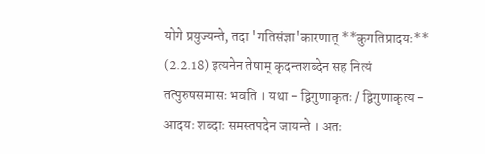योगे प्रयुज्यन्ते, तदा 'गतिसंज्ञा'कारणात् **कुगतिप्रादयः** (2.2.18) इत्यनेन तेषाम् कृदन्तशब्देन सह नित्यं तत्पुरुषसमासः भवति । यथा - द्विगुणाकृतः / द्विगुणाकृत्य - आदयः शब्दाः समस्तपदेन जायन्ते । अतः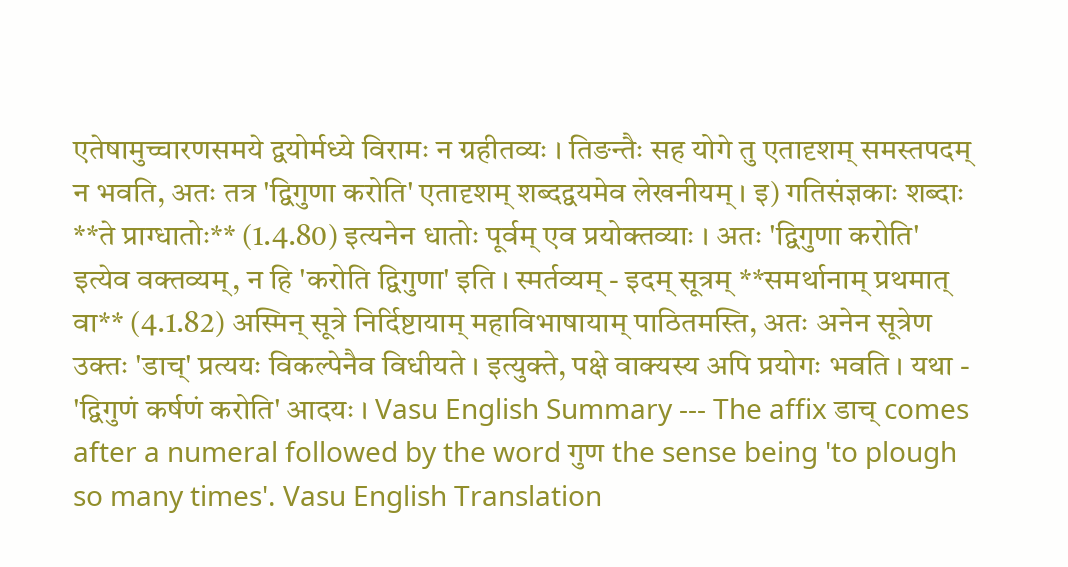एतेषामुच्चारणसमये द्वयोर्मध्ये विरामः न ग्रहीतव्यः । तिङन्तैः सह योगे तु एतादृशम् समस्तपदम् न भवति, अतः तत्र 'द्विगुणा करोति' एतादृशम् शब्दद्वयमेव लेखनीयम् । इ) गतिसंज्ञकाः शब्दाः **ते प्राग्धातोः** (1.4.80) इत्यनेन धातोः पूर्वम् एव प्रयोक्तव्याः । अतः 'द्विगुणा करोति' इत्येव वक्तव्यम्, न हि 'करोति द्विगुणा' इति । स्मर्तव्यम् - इदम् सूत्रम् **समर्थानाम् प्रथमात् वा** (4.1.82) अस्मिन् सूत्रे निर्दिष्टायाम् महाविभाषायाम् पाठितमस्ति, अतः अनेन सूत्रेण उक्तः 'डाच्' प्रत्ययः विकल्पेनैव विधीयते । इत्युक्ते, पक्षे वाक्यस्य अपि प्रयोगः भवति । यथा - 'द्विगुणं कर्षणं करोति' आदयः । Vasu English Summary --- The affix डाच् comes after a numeral followed by the word गुण the sense being 'to plough so many times'. Vasu English Translation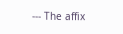--- The affix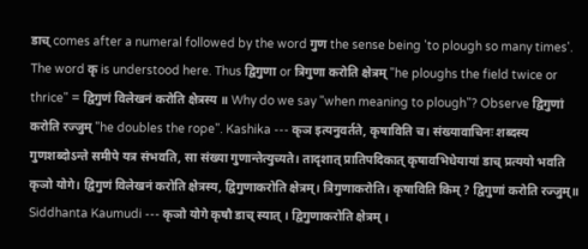डाच् comes after a numeral followed by the word गुण the sense being 'to plough so many times'. The word कृ is understood here. Thus द्विगुणा or त्रिगुणा करोति क्षेत्रम् "he ploughs the field twice or thrice" = द्विगुणं विलेखनं करोति क्षेत्रस्य ॥ Why do we say "when meaning to plough"? Observe द्विगुणां करोति रज्जुम् "he doubles the rope". Kashika --- कृञ इत्यनुवर्तते, कृषाविति च। संख्यावाचिनः शब्दस्य गुणशब्दोऽन्ते समीपे यत्र संभवति, सा संख्या गुणान्तेत्युच्यते। तादृशात् प्रातिपदिकात् कृषावभिधेयायां डाच् प्रत्ययो भवति कृञो योगे। द्विगुणं विलेखनं करोति क्षेत्रस्य, द्विगुणाकरोति क्षेत्रम्। त्रिगुणाकरोति। कृषाविति किम् ? द्विगुणां करोति रज्जुम्॥ Siddhanta Kaumudi --- कृञो योगे कृषौ डाच् स्यात् । द्विगुणाकरोति क्षेत्रम् ।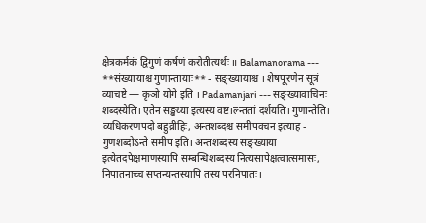क्षेत्रकर्मकं द्विगुणं कर्षणं करोतीत्यर्थः ॥ Balamanorama --- **संख्यायाश्च गुणान्तायाः** - सङ्ख्यायाश्च । शेषपूरणेन सूत्रं व्याचष्टे — कृञो योगे इति । Padamanjari --- सङ्ख्यावाचिनः शब्दस्येति। एतेन सङ्खय्या इत्यस्य वष्ट।ल्न्ततां दर्शयति। गुणान्तेति। व्यधिकरणपदो बहुव्रीहिः, अन्तशब्दश्च समीपवचन इत्याह - गुणशब्दोऽन्ते समीप इति। अन्तशब्दस्य सङ्ख्याया इत्येतदपेक्षमाणस्यापि सम्बन्धिशब्दस्य नित्यसापेक्षत्वात्समासः, निपातनाच्च सप्तन्यन्तस्यापि तस्य परनिपातः।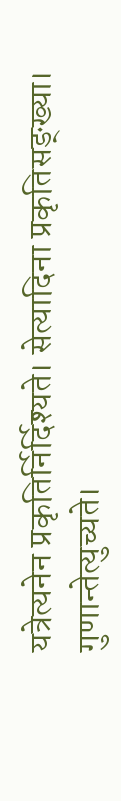यत्रेत्यनेन प्रकृतिर्निर्दिश्यते। सेत्यादिना प्रकृतिसङ्ख्या। गुणान्तेत्युच्यते।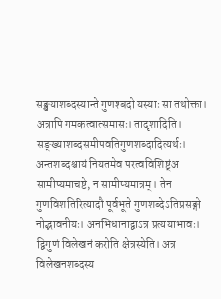सङ्खयाशब्दस्यान्ते गुणश्बदो यस्याः सा तथोक्ता। अत्रापि गमकत्वात्समासः। तादृशादिति। सङ्ख्याशब्दसमीपवतिगुणशब्दादित्यर्थः। अन्तशब्दश्चायं नियतमेव परत्वविशिष्ट्ंअ सामीप्यमाचष्टे, न सामीप्यमात्रम्। तेन गुणविशतिरित्यादौ पूर्वभूते गुणशब्देऽतिप्रसङ्गो नोद्भावनीयः। अनभिधानाद्वाऽत्र प्रत्ययाभावः। द्विगुणं विलेखनं करोति क्षेत्रस्येति। अत्र विलेखनशब्दस्य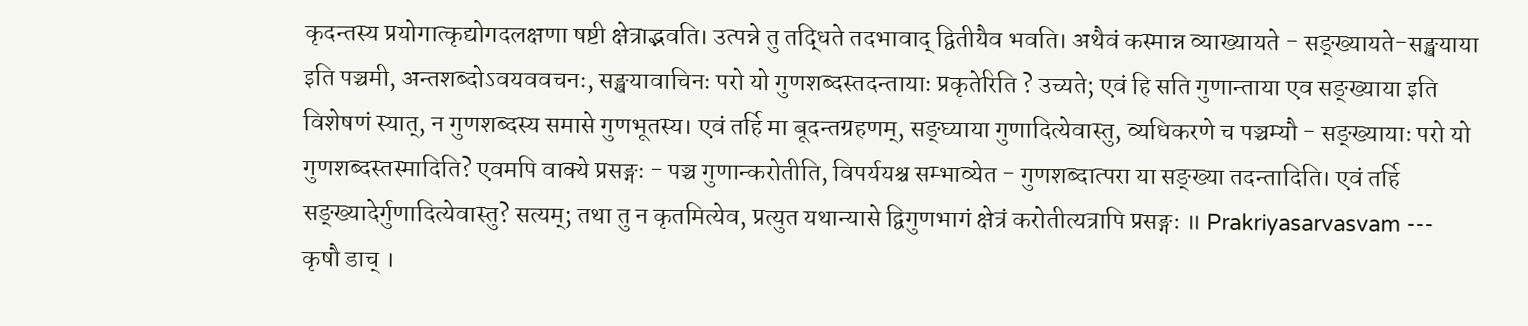कृदन्तस्य प्रयोगात्कृद्योगदलक्षणा षष्टी क्षेत्राद्भवति। उत्पन्ने तु तद्धिते तदभावाद् द्वितीयैव भवति। अथैवं कस्मान्न व्याख्यायते - सङ्ख्यायते-सङ्खयाया इति पञ्चमी, अन्तशब्दोऽवयववचनः, सङ्खयावाचिनः परो यो गुणशब्दस्तदन्तायाः प्रकृतेरिति ? उच्यते; एवं हि सति गुणान्ताया एव सङ्ख्याया इति विशेषणं स्यात्, न गुणशब्दस्य समासे गुणभूतस्य। एवं तर्हि मा बूदन्तग्रहणम्, सङ्घ्याया गुणादित्येवास्तु, व्यधिकरणे च पञ्चम्यौ - सङ्ख्यायाः परो यो गुणशब्दस्तस्मादिति? एवमपि वाक्ये प्रसङ्गः - पञ्च गुणान्करोतीति, विपर्ययश्च सम्भाव्येत - गुणशब्दात्परा या सङ्ख्या तदन्तादिति। एवं तर्हि सङ्ख्यादेर्गुणादित्येवास्तु? सत्यम्; तथा तु न कृतमित्येव, प्रत्युत यथान्यासे द्विगुणभागं क्षेत्रं करोतीत्यत्रापि प्रसङ्गः ॥ Prakriyasarvasvam --- कृषौ डाच् ।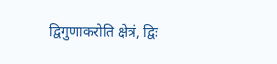द्विगुणाकरोति क्षेत्रं, द्विः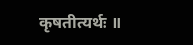कृषतीत्यर्थः ॥